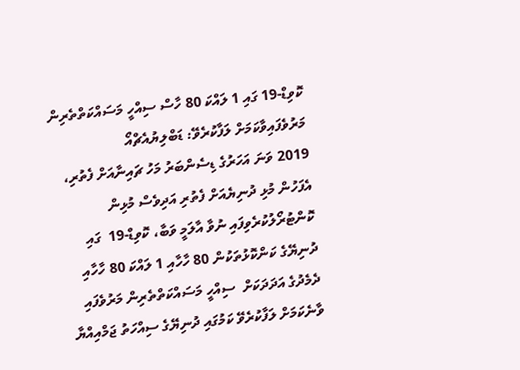ކޮވިޑް-19 ގައި 1 ލައްކަ 80 ހާސް ސިއްހީ މަސައްކަތްތެރިން މަރުވެފައިވާކަމަށް ލަފާކުރެވޭ: ޑަބްލިޔުއެޗްއޯ
2019 ވަނަ އަހަރުގެ ޑިސެންބަރު މަހު ޗައިނާއަށް ފެތުރި، އެފަހުން މުޅި ދުނިޔެއަށް ފެތުރި އަދިވެސް މުޅިން ކޮންޓުރޯލުކުރެވިފައި ނުވާ އާލަމީ ވަބާ، ކޮވިޑް-19  ގައި ދުނިޔޭގެ ކަންކޮޅުތަކުން 80 ހާހާއި 1 ލައްކަ 80 ހާހާއި ދެމެދުގެ އަދަދަކަށް  ސިއްހީ މަސައްކަތްތެރިން މަރުވެފައި ވާނެކަމަށް ލަފާކުރެވޭ ކަމުގައި ދުނިޔޭގެ ސިއްހަތު ޖަމްއިއްޔާ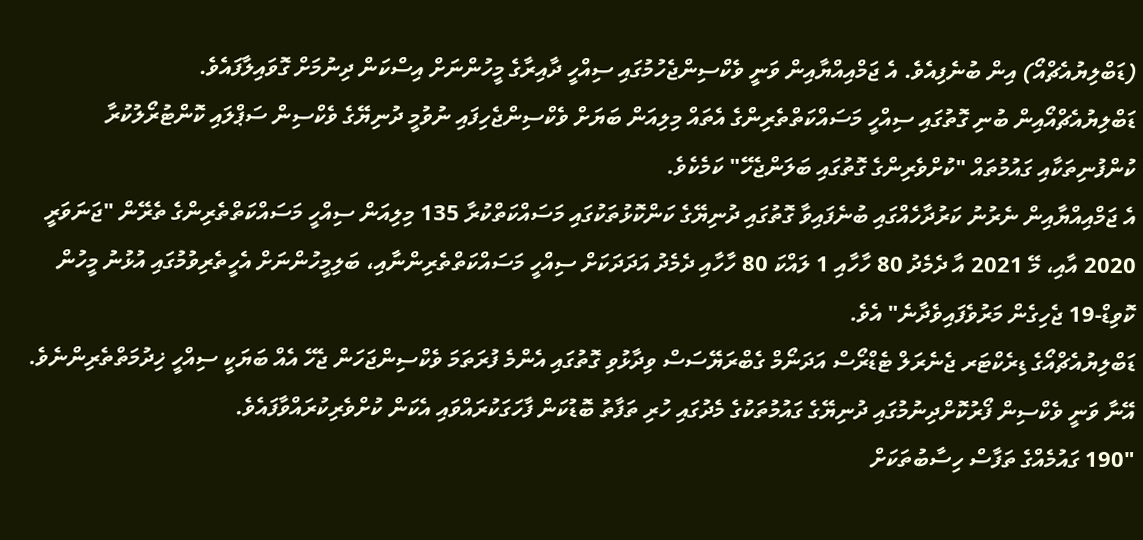(ޑަބްލިޔުއެޗްއޯ) އިން ބުނެފިއެވެ. އެ ޖަމްއިއްޔާއިން ވަނީ ވެކްސިންޖެހުމުގައި ސިއްހީ ދާއިރާގެ މީހުންނަށް އިސްކަން ދިނުމަށް ގޮވައިލާފައެވެ.
ޑަބްލިޔުއެޗްއޯއިން ބުނި ގޮތުގައި ސިއްހީ މަސައްކަތްތެރިންގެ އެތައް މިލިއަން ބަޔަށް ވެކްސިންޖެހިފައި ނުވުމީ ދުނިޔޭގެ ވެކްސިން ސަޕްލައި ކޮންޓުރޯލުކުރާ ކުންފުނިތަކާއި ގައުމުތައް "ކުށްވެރިންގެ ގޮތުގައި ބަލަންޖެހޭ" ކަމެކެވެ.
އެ ޖަމްއިއްޔާއިން ނެރުނު ކަރުދާހެއްގައި ބުނެފައިވާ ގޮތުގައި ދުނިޔޭގެ ކަންކޮޅުތަކުގައި މަސައްކަތްކުރާ 135 މިލިއަން ސިއްހީ މަސައްކަތްތެރިންގެ ތެރޭން "ޖަނަވަރީ 2020 އާއި، މޭ 2021 އާ ދެމެދު 80 ހާހާއި 1 ލައްކަ 80 ހާހާއި ދެމެދު އަދަދަކަށް ސިއްހީ މަސައްކަތްތެރިންނާއި، ބަލިމީހުންނަށް އެހީތެރިވުމުގައި އުޅުނު މީހުން ކޮވިޑް-19 ޖެހިގެން މަރުވެފައިވެދާނެ" އެވެ.
ޑަބްލިޔުއެޗްއޯގެ ޑިރެކްޓަރ ޖެނެރަލް ޓެޑްރޯސް އަދަނޯމް ގެބްރަޔޭސަސް ވިދާޅުވި ގޮތުގައި އެންމެ ފުރަތަމަ ވެކްސިންޖަހަން ޖެހޭ އެއް ބަޔަކީ ސިއްހީ ޚިދުމަތްތެރިންނެވެ. އޭނާ ވަނީ ވެކްސިން ފޯރުކޮށްދިނުމުގައި ދުނިޔޭގެ ގައުމުތަކުގެ މެދުގައި ހުރި ތަފާތު ބޮޑުކަން ފާހަގަކުރައްވައި އެކަން ކުށްވެރިކުރައްވާފައެވެ.
"190 ގައުމެއްގެ ތަފާސް ހިސާބުތަކަށް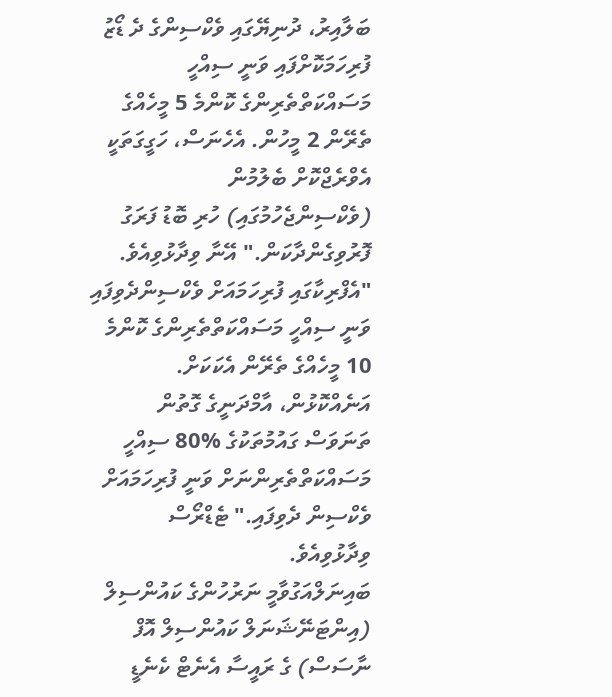ބަލާއިރު، ދުނިޔޭގައި ވެކްސިންގެ ދެ ޑޯޒު ފުރިހަމަކޮށްފައި ވަނީ ސިއްހީ މަސައްކަތްތެރިންގެ ކޮންމެ 5 މީހެއްގެ ތެރޭން 2 މީހުން. އެހެނަސް، ހަގީގަތަކީ އެވްރެޖްކޮށް ބެލުމުން (ވެކްސިންޖެހުމުގައި) ހުރި ބޮޑު ފަރަގު ފޮރުވިގެންދާކަން." އޭނާ ވިދާޅުވިއެވެ.
"އެފްރިކާގައި ފުރިހަމައަށް ވެކްސިންދެވިފައި ވަނީ ސިއްހީ މަސައްކަތްތެރިންގެ ކޮންމެ 10 މީހެއްގެ ތެރޭން އެކަކަށް. އަނެއްކޮޅުން، އާމްދަނީގެ ގޮތުން ތަނަވަސް ގައުމުތަކުގެ %80 ސިއްހީ މަސައްކަތްތެރިންނަށް ވަނީ ފުރިހަމައަށް ވެކްސިން ދެވިފައި." ޓެޑްރޯސް ވިދާޅުވިއެވެ.
ބައިނަލްއަގުވާމީ ނަރުހުންގެ ކައުންސިލް (އިންޓަނޭޝަނަލް ކައުންސިލް އޮފް ނާސަސް) ގެ ރައީސާ އެނެޓް ކެނެޑީ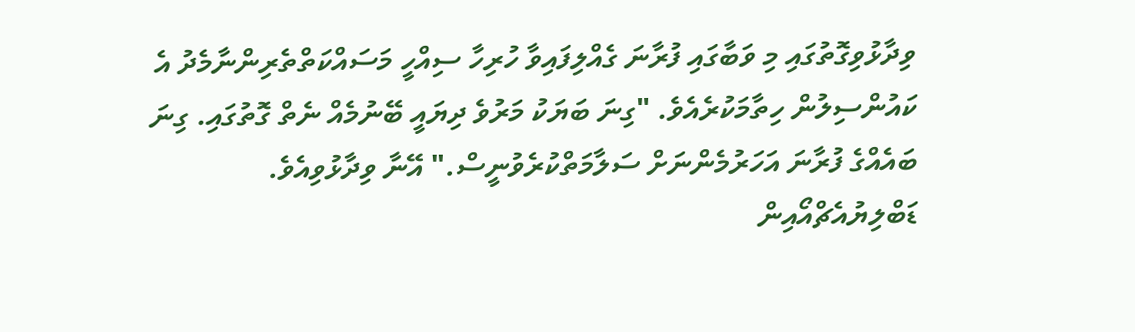ވިދާޅުވިގޮތުގައި މި ވަބާގައި ފުރާނަ ގެއްލިފައިވާ ހުރިހާ ސިއްހީ މަސައްކަތްތެރިންނާމެދު އެ ކައުންސިލުން ހިތާމަކުރެއެވެ. "ގިނަ ބަޔަކު މަރުވެ ދިޔައީ ބޭނުމެއް ނެތް ގޮތުގައި. ގިނަ ބައެއްގެ ފުރާނަ އަހަރުމެންނަށް ސަލާމަތްކުރެވުނީސް." އޭނާ ވިދާޅުވިއެވެ.
ޑަބްލިޔުއެޗްއޯއިން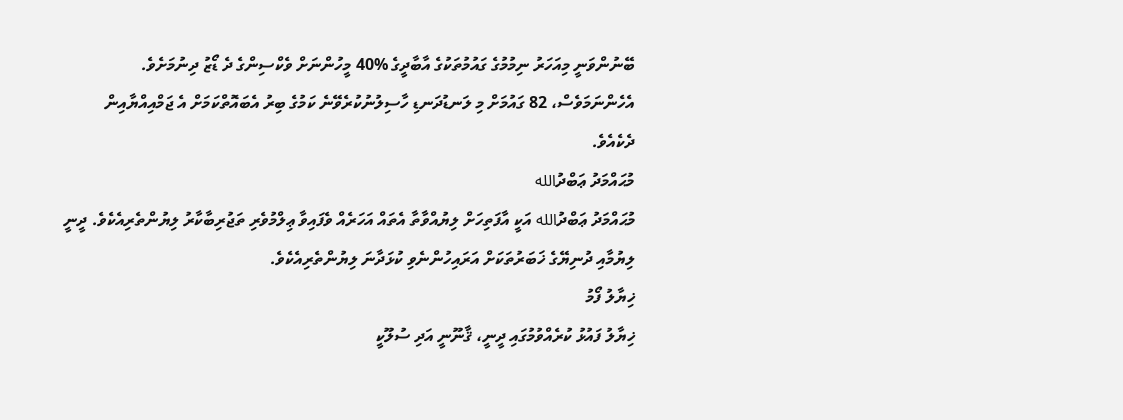ބޭނުންވަނީ މިއަހަރު ނިމުމުގެ ގައުމުތަކުގެ އާބާދީގެ %40 މީހުންނަށް ވެކްސިންގެ ދެ ޑޯޒު ދިނުމަށެވެ. އެހެންނަމަވެސް، 82 ގައުމަށް މި ލަނޑުދަނޑި ހާސިލުނުކުރެވޭނެ ކަމުގެ ބިރު އެބައޮތްކަމަށް އެ ޖަމްއިއްޔާއިން ދެކެއެވެ.
މުޙައްމަދު ޢަބްދުالله
މުޙައްމަދު ޢަބްދުالله އަކީ އާފަތިހަށް ލިޔުއްވާތާ އެތައް އަހަރެއް ވެފައިވާ ޢިލްމުވެރި ތަޖުރިބާކާރު ލިޔުންތެރިއެކެވެ. ދީނީ ލިޔުމާއި ދުނިޔޭގެ ޚަބަރުތަކަށް އަރައިހުންނެވި ކުޅަދާނަ ލިޔުންތެރިއެކެވެ.
ޚިޔާލު ފޯމު
ޚިޔާލު ފައުޅު ކުރެއްވުމުގައި ދީނީ، ޤާނޫނީ އަދި ސުލޫކީ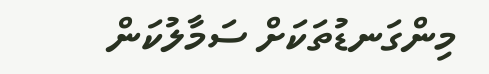މިންގަނޑުތަކަށް ސަމާލުކަން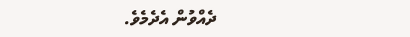ދެއްވުން އެދެމެވެ.